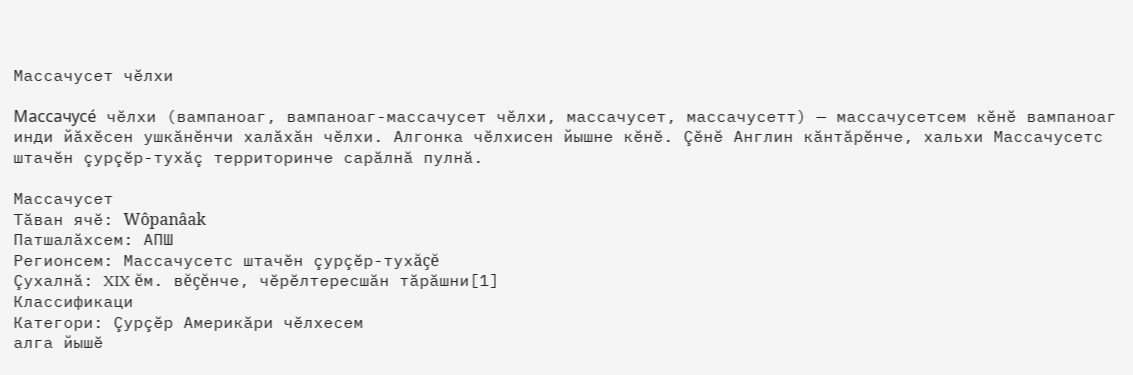Массачусет чĕлхи

Массачусе́ чĕлхи (вампаноаг, вампаноаг-массачусет чĕлхи, массачусет, массачусетт) — массачусетсем кĕнĕ вампаноаг инди йăхĕсен ушкăнĕнчи халăхăн чĕлхи. Алгонка чĕлхисен йышне кĕнĕ. Çĕнĕ Англин кăнтăрĕнче, хальхи Массачусетс штачĕн çурçĕр-тухăç территоринче сарăлнă пулнă.

Массачусет
Тăван ячĕ: Wôpanâak
Патшалăхсем: АПШ
Регионсем: Массачусетс штачĕн çурçĕр-тухăçĕ
Çухалнă: XIX ĕм. вĕçĕнче, чĕрĕлтересшăн тăрăшни[1]
Классификаци
Категори: Çурçĕр Америкăри чĕлхесем
алга йышĕ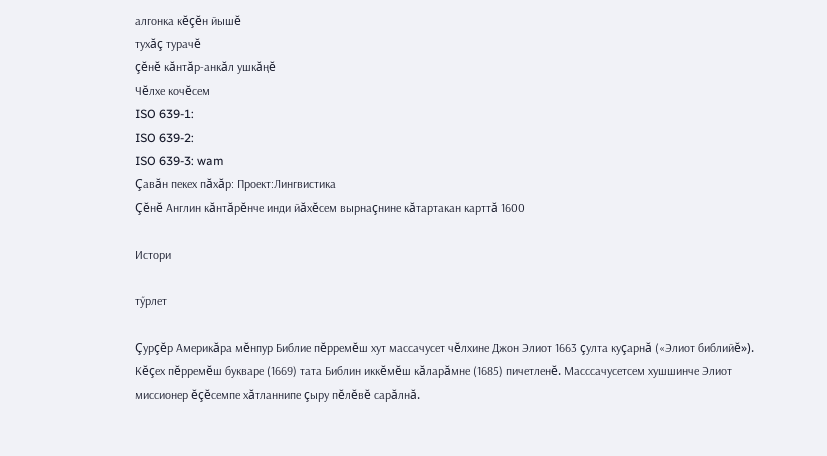алгонка кĕçĕн йышĕ
тухăç турачĕ
çĕнĕ кăнтăр-анкăл ушкăңĕ
Чĕлхе кочĕсем
ISO 639-1:
ISO 639-2:
ISO 639-3: wam
Çавăн пекех пăхăр: Проект:Лингвистика
Çĕнĕ Англин кăнтăрĕнче инди йăхĕсем вырнаçнине кăтартакан карттă 1600

Истори

тӳрлет

Çурçĕр Америкăра мĕнпур Библие пĕрремĕш хут массачусет чĕлхине Джон Элиот 1663 çулта куçарнă («Элиот библийĕ»). Кĕçех пĕрремĕш букваре (1669) тата Библин иккĕмĕш кăларăмне (1685) пичетленĕ. Масссачусетсем хушшинче Элиот миссионер ĕçĕсемпе хăтланнипе çыру пĕлĕвĕ сарăлнă.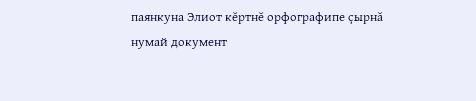паянкуна Элиот кĕртнĕ орфографипе çырнă нумай документ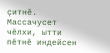çитнĕ. Массачусет чĕлхи, ытти пĕтнĕ индейсен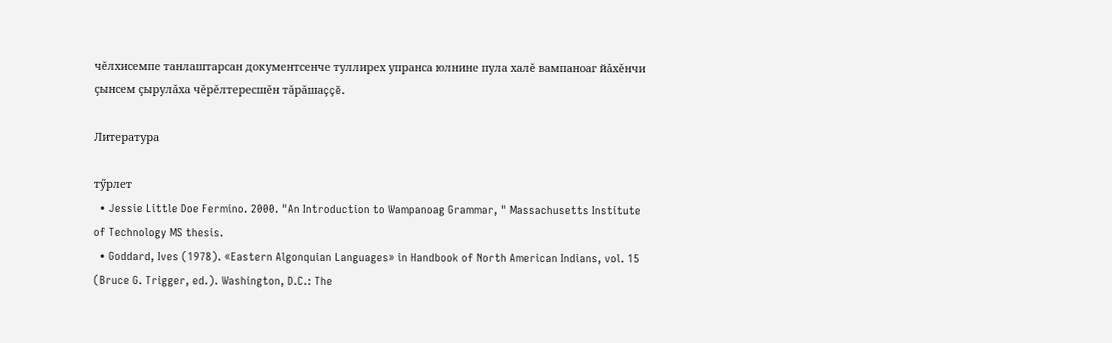чĕлхисемпе танлаштарсан документсенче туллирех упранса юлнине пула халĕ вампаноаг йăхĕнчи çынсем çырулăха чĕрĕлтересшĕн тăрăшаççĕ.

Литература

тӳрлет
  • Jessie Little Doe Fermino. 2000. "An Introduction to Wampanoag Grammar, " Massachusetts Institute of Technology MS thesis.
  • Goddard, Ives (1978). «Eastern Algonquian Languages» in Handbook of North American Indians, vol. 15 (Bruce G. Trigger, ed.). Washington, D.C.: The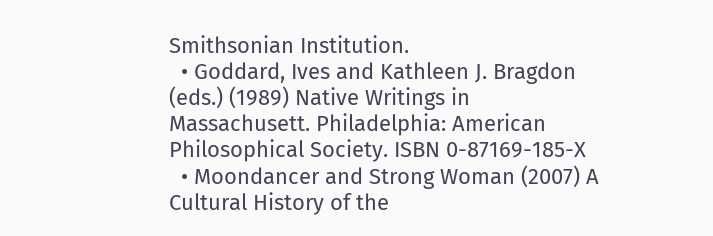Smithsonian Institution.
  • Goddard, Ives and Kathleen J. Bragdon (eds.) (1989) Native Writings in Massachusett. Philadelphia: American Philosophical Society. ISBN 0-87169-185-X
  • Moondancer and Strong Woman (2007) A Cultural History of the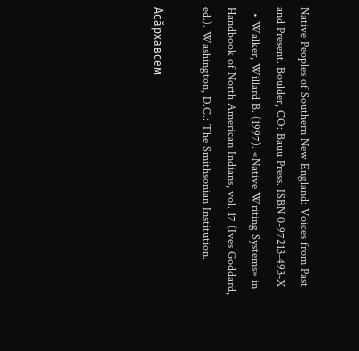Native Peoples of Southern New England: Voices from Past and Present. Boulder, CO: Bauu Press. ISBN 0-97213-493-X
  • Walker, Willard B. (1997). «Native Writing Systems» in Handbook of North American Indians, vol. 17 (Ives Goddard, ed.). Washington, D.C.: The Smithsonian Institution.

Асăрхавсем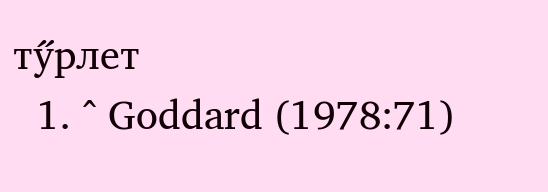тӳрлет
  1. ^ Goddard (1978:71)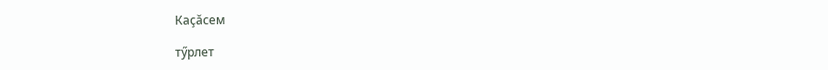Каçăсем

тӳрлет